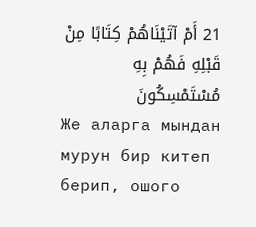21 أَمْ آتَيْنَاهُمْ كِتَابًا مِنْ قَبْلِهِ فَهُمْ بِهِ مُسْتَمْسِكُونَ
Же аларга мындан мурун бир китеп берип, ошого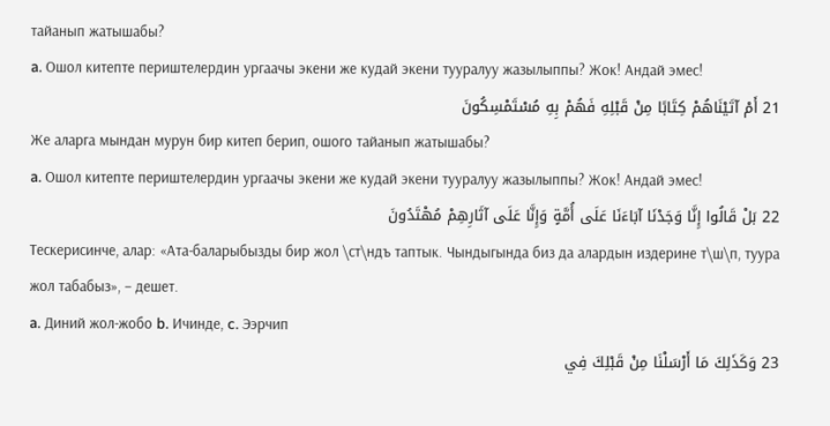тайанып жатышабы?
a. Ошол китепте периштелердин ургаачы экени же кудай экени тууралуу жазылыппы? Жок! Андай эмес!
21 أَمْ آتَيْنَاهُمْ كِتَابًا مِنْ قَبْلِهِ فَهُمْ بِهِ مُسْتَمْسِكُونَ
Же аларга мындан мурун бир китеп берип, ошого тайанып жатышабы?
a. Ошол китепте периштелердин ургаачы экени же кудай экени тууралуу жазылыппы? Жок! Андай эмес!
22 بَلْ قَالُوا إِنَّا وَجَدْنَا آبَاءَنَا عَلَى أُمَّةٍ وَإِنَّا عَلَى آثَارِهِمْ مُهْتَدُونَ
Тескерисинче, алар: «Ата-баларыбызды бир жол \ст\ндъ таптык. Чындыгында биз да алардын издерине т\ш\п, туура жол табабыз», – дешет.
a. Диний жол-жобо b. Ичинде, c. Ээрчип
23 وَكَذَلِكَ مَا أَرْسَلْنَا مِنْ قَبْلِكَ فِي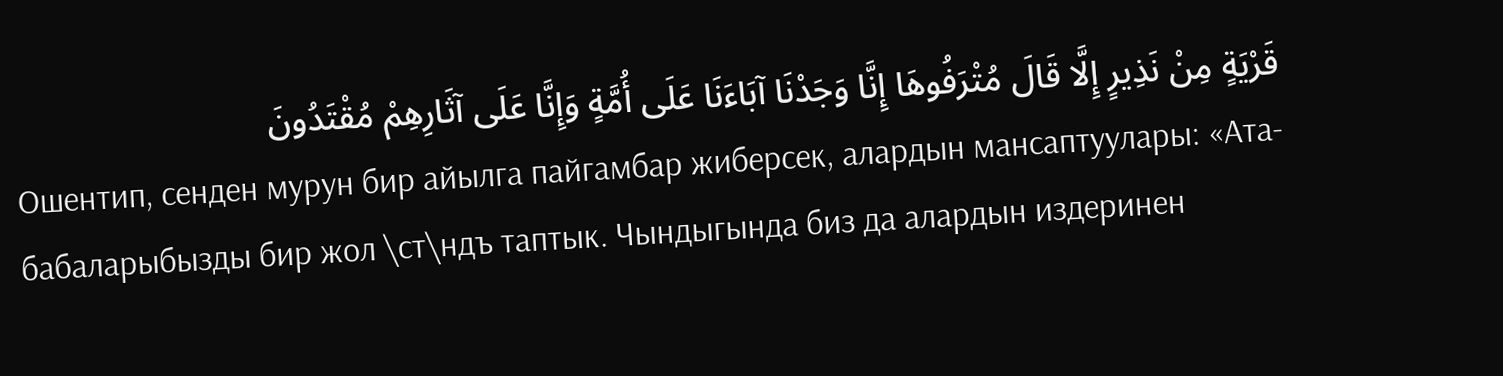قَرْيَةٍ مِنْ نَذِيرٍ إِلَّا قَالَ مُتْرَفُوهَا إِنَّا وَجَدْنَا آبَاءَنَا عَلَى أُمَّةٍ وَإِنَّا عَلَى آثَارِهِمْ مُقْتَدُونَ
Ошентип, сенден мурун бир айылга пайгамбар жиберсек, алардын мансаптуулары: «Ата-бабаларыбызды бир жол \ст\ндъ таптык. Чындыгында биз да алардын издеринен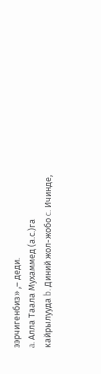ээрчигенбиз» ,– деди.
a. Алла Таала Мухаммед (а.с.)га кайрылууда b. Диний жол-жобо c. Ичинде,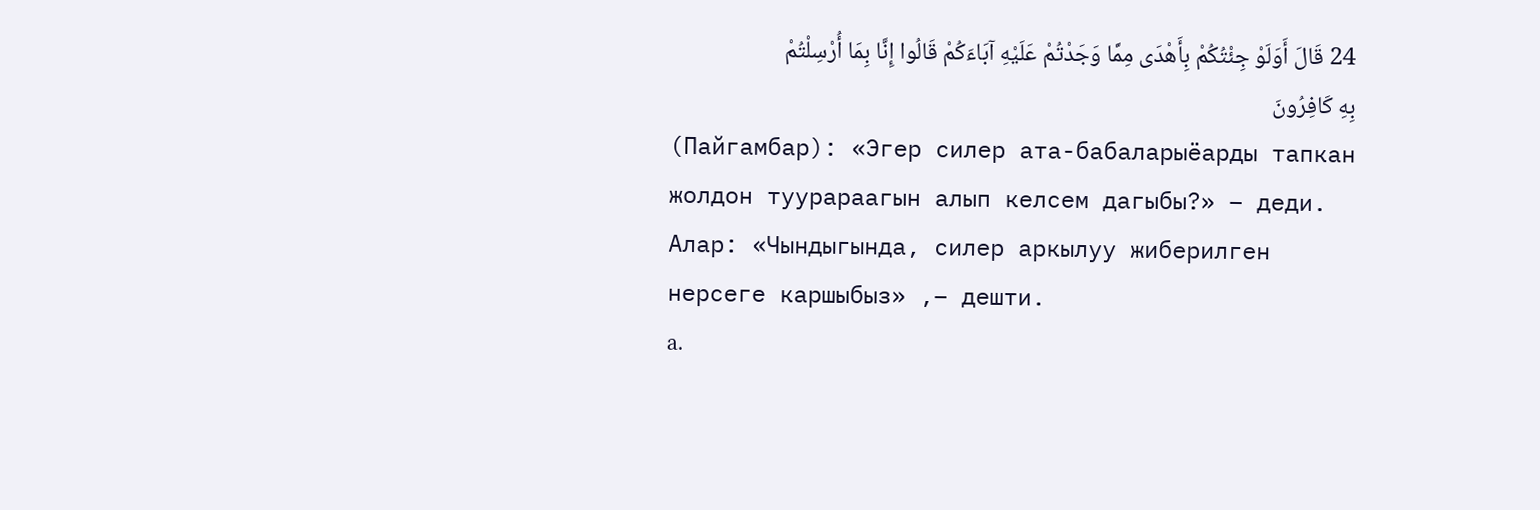24 قَالَ أَوَلَوْ جِئْتُكُمْ بِأَهْدَى مِمَّا وَجَدْتُمْ عَلَيْهِ آبَاءَكُمْ قَالُوا إِنَّا بِمَا أُرْسِلْتُمْ بِهِ كَافِرُونَ
(Пайгамбар): «Эгер силер ата-бабаларыёарды тапкан жолдон туурараагын алып келсем дагыбы?» – деди. Алар: «Чындыгында, силер аркылуу жиберилген нерсеге каршыбыз» ,– дешти.
a.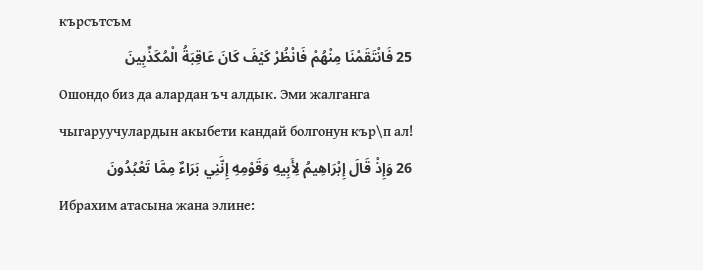кърсътсъм
25 فَانْتَقَمْنَا مِنْهُمْ فَانْظُرْ كَيْفَ كَانَ عَاقِبَةُ الْمُكَذِّبِينَ
Ошондо биз да алардан ъч алдык. Эми жалганга чыгаруучулардын акыбети кандай болгонун кър\п ал!
26 وَإِذْ قَالَ إِبْرَاهِيمُ لِأَبِيهِ وَقَوْمِهِ إِنَّنِي بَرَاءٌ مِمَّا تَعْبُدُونَ
Ибрахим атасына жана элине: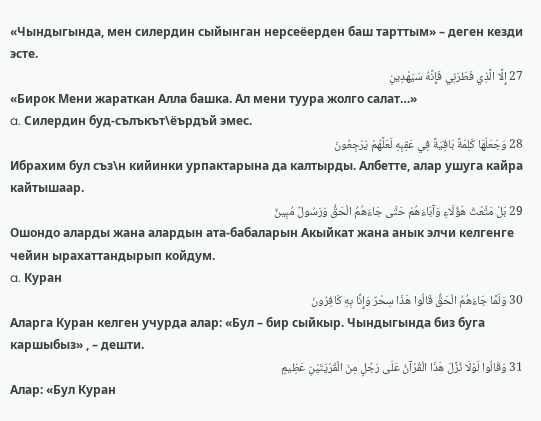«Чындыгында, мен силердин сыйынган нерсеёерден баш тарттым» – деген кезди эсте.
27 إِلَّا الَّذِي فَطَرَنِي فَإِنَّهُ سَيَهْدِينِ
«Бирок Мени жараткан Алла башка. Ал мени туура жолго салат…»
a. Силердин буд-сълъкът\ёърдъй эмес.
28 وَجَعَلَهَا كَلِمَةً بَاقِيَةً فِي عَقِبِهِ لَعَلَّهُمْ يَرْجِعُونَ
Ибрахим бул съз\н кийинки урпактарына да калтырды. Албетте, алар ушуга кайра кайтышаар.
29 بَلْ مَتَّعْتُ هَؤُلَاءِ وَآبَاءَهُمْ حَتَّى جَاءَهُمُ الْحَقُّ وَرَسُولٌ مُبِينٌ
Ошондо аларды жана алардын ата-бабаларын Акыйкат жана анык элчи келгенге чейин ырахаттандырып койдум.
a. Куран
30 وَلَمَّا جَاءَهُمُ الْحَقُّ قَالُوا هَذَا سِحْرٌ وَإِنَّا بِهِ كَافِرُونَ
Аларга Куран келген учурда алар: «Бул – бир сыйкыр. Чындыгында биз буга каршыбыз» , – дешти.
31 وَقَالُوا لَوْلَا نُزِّلَ هَذَا الْقُرْآنُ عَلَى رَجُلٍ مِنَ الْقَرْيَتَيْنِ عَظِيمٍ
Алар: «Бул Куран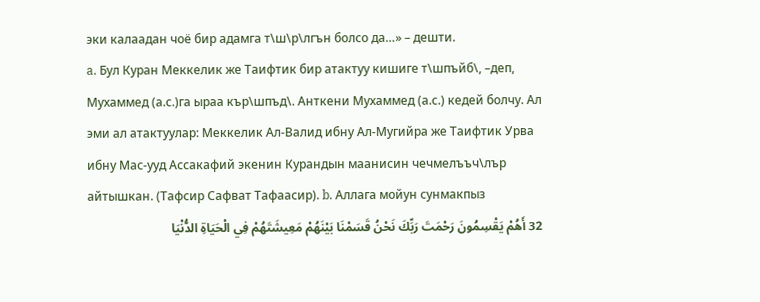эки калаадан чоё бир адамга т\ш\р\лгън болсо да…» – дешти.
a. Бул Куран Меккелик же Таифтик бир атактуу кишиге т\шпъйб\, –деп, Мухаммед (а.с.)га ыраа кър\шпъд\. Анткени Мухаммед (а.с.) кедей болчу. Ал эми ал атактуулар: Меккелик Ал-Валид ибну Ал-Мугийра же Таифтик Урва ибну Мас-ууд Ассакафий экенин Курандын маанисин чечмелъъч\лър айтышкан. (Тафсир Сафват Тафаасир). b. Аллага мойун сунмакпыз
32 أَهُمْ يَقْسِمُونَ رَحْمَتَ رَبِّكَ نَحْنُ قَسَمْنَا بَيْنَهُمْ مَعِيشَتَهُمْ فِي الْحَيَاةِ الدُّنْيَا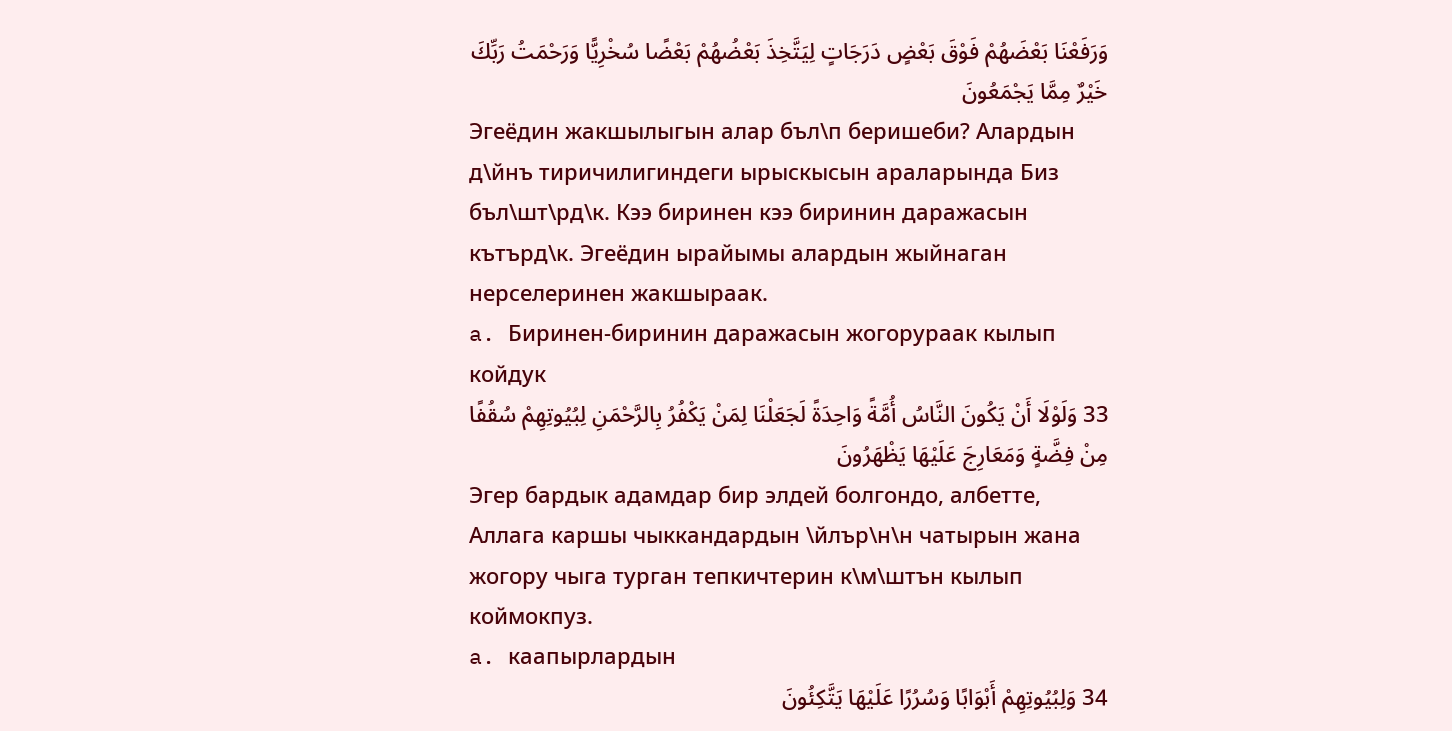وَرَفَعْنَا بَعْضَهُمْ فَوْقَ بَعْضٍ دَرَجَاتٍ لِيَتَّخِذَ بَعْضُهُمْ بَعْضًا سُخْرِيًّا وَرَحْمَتُ رَبِّكَ خَيْرٌ مِمَّا يَجْمَعُونَ
Эгеёдин жакшылыгын алар бъл\п беришеби? Алардын д\йнъ тиричилигиндеги ырыскысын араларында Биз бъл\шт\рд\к. Кээ биринен кээ биринин даражасын кътърд\к. Эгеёдин ырайымы алардын жыйнаган нерселеринен жакшыраак.
a. Биринен-биринин даражасын жогорураак кылып койдук
33 وَلَوْلَا أَنْ يَكُونَ النَّاسُ أُمَّةً وَاحِدَةً لَجَعَلْنَا لِمَنْ يَكْفُرُ بِالرَّحْمَنِ لِبُيُوتِهِمْ سُقُفًا مِنْ فِضَّةٍ وَمَعَارِجَ عَلَيْهَا يَظْهَرُونَ
Эгер бардык адамдар бир элдей болгондо, албетте, Аллага каршы чыккандардын \йлър\н\н чатырын жана жогору чыга турган тепкичтерин к\м\штън кылып коймокпуз.
a. каапырлардын
34 وَلِبُيُوتِهِمْ أَبْوَابًا وَسُرُرًا عَلَيْهَا يَتَّكِئُونَ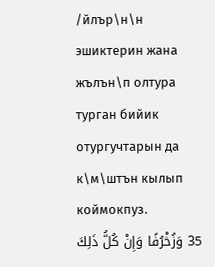/йлър\н\н эшиктерин жана жълън\п олтура турган бийик отургучтарын да к\м\штън кылып коймокпуз.
35 وَزُخْرُفًا وَإِنْ كُلُّ ذَلِكَ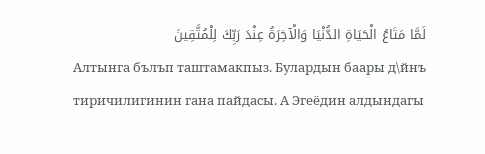لَمَّا مَتَاعُ الْحَيَاةِ الدُّنْيَا وَالْآخِرَةُ عِنْدَ رَبِّكَ لِلْمُتَّقِينَ
Алтынга бълъп таштамакпыз. Булардын баары д\йнъ тиричилигинин гана пайдасы. А Эгеёдин алдындагы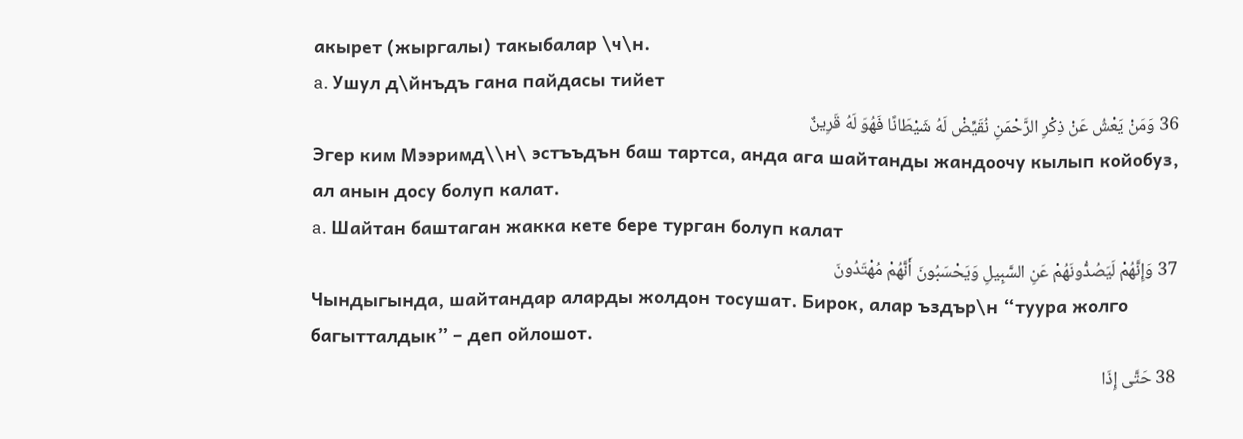акырет (жыргалы) такыбалар \ч\н.
a. Ушул д\йнъдъ гана пайдасы тийет
36 وَمَنْ يَعْشُ عَنْ ذِكْرِ الرَّحْمَنِ نُقَيِّضْ لَهُ شَيْطَانًا فَهُوَ لَهُ قَرِينٌ
Эгер ким Мээримд\\н\ эстъъдън баш тартса, анда ага шайтанды жандоочу кылып койобуз, ал анын досу болуп калат.
a. Шайтан баштаган жакка кете бере турган болуп калат
37 وَإِنَّهُمْ لَيَصُدُّونَهُمْ عَنِ السَّبِيلِ وَيَحْسَبُونَ أَنَّهُمْ مُهْتَدُونَ
Чындыгында, шайтандар аларды жолдон тосушат. Бирок, алар ъздър\н “туура жолго багытталдык” – деп ойлошот.
38 حَتَّى إِذَا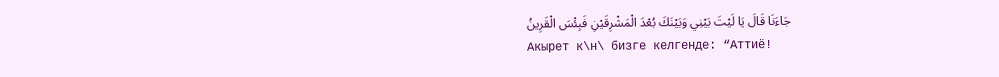جَاءَنَا قَالَ يَا لَيْتَ بَيْنِي وَبَيْنَكَ بُعْدَ الْمَشْرِقَيْنِ فَبِئْسَ الْقَرِينُ
Акырет к\н\ бизге келгенде: “Аттиё!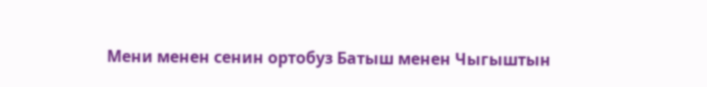Мени менен сенин ортобуз Батыш менен Чыгыштын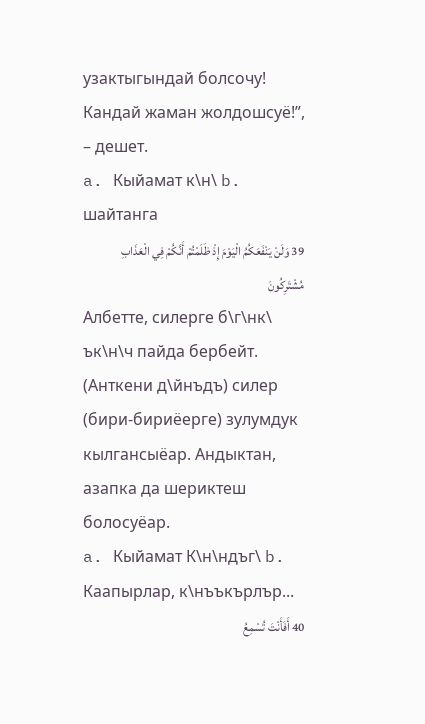узактыгындай болсочу! Кандай жаман жолдошсуё!”, – дешет.
a. Кыйамат к\н\ b. шайтанга
39 وَلَنْ يَنْفَعَكُمُ الْيَوْمَ إِذْ ظَلَمْتُمْ أَنَّكُمْ فِي الْعَذَابِ مُشْتَرِكُونَ
Албетте, силерге б\г\нк\ ък\н\ч пайда бербейт. (Анткени д\йнъдъ) силер (бири-бириёерге) зулумдук кылгансыёар. Андыктан, азапка да шериктеш болосуёар.
a. Кыйамат К\н\ндъг\ b. Каапырлар, к\нъъкърлър...
40 أَفَأَنْتَ تُسْمِعُ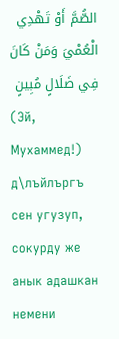الصُّمَّ أَوْ تَهْدِي الْعُمْيَ وَمَنْ كَانَ فِي ضَلَالٍ مُبِينٍ
(Эй, Мухаммед!) д\лъйлъргъ сен угузуп, сокурду же анык адашкан немени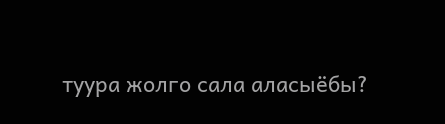туура жолго сала аласыёбы?